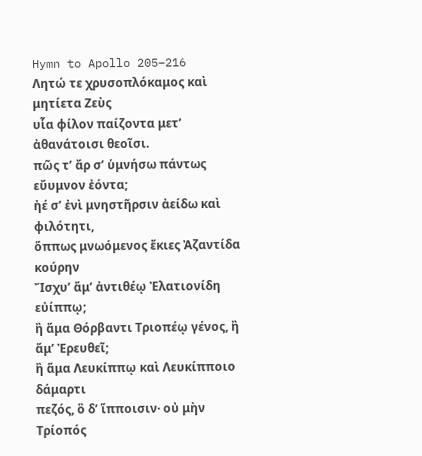Hymn to Apollo 205–216
Λητώ τε χρυσοπλόκαμος καὶ μητίετα Ζεὺς
υἷα φίλον παίζοντα μετʼ ἀθανάτοισι θεοῖσι.
πῶς τʼ ἄρ σʼ ὑμνήσω πάντως εὔυμνον ἐόντα;
ἠέ σʼ ἐνὶ μνηστῆρσιν ἀείδω καὶ φιλότητι,
ὅππως μνωόμενος ἔκιες Ἀζαντίδα κούρην
Ἴσχυʼ ἅμʼ ἀντιθέῳ Ἐλατιονίδη εὐίππῳ;
ἢ ἅμα Θόρβαντι Τριοπέῳ γένος, ἢ ἅμʼ Ἐρευθεῖ;
ἢ ἅμα Λευκίππῳ καὶ Λευκίπποιο δάμαρτι
πεζός, ὃ δʼ ἵπποισιν· οὐ μὴν Τρίοπός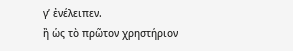γʼ ἐνέλειπεν.
ἢ ὡς τὸ πρῶτον χρηστήριον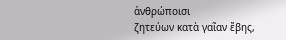ἀνθρώποισι
ζητεύων κατὰ γαῖαν ἔβης,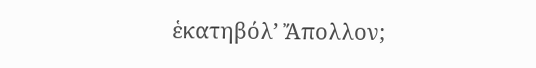ἑκατηβόλʼ Ἄπολλον;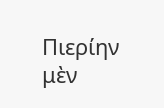Πιερίην μὲν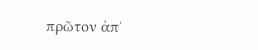πρῶτον ἀπʼ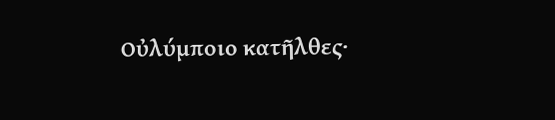Οὐλύμποιο κατῆλθες·